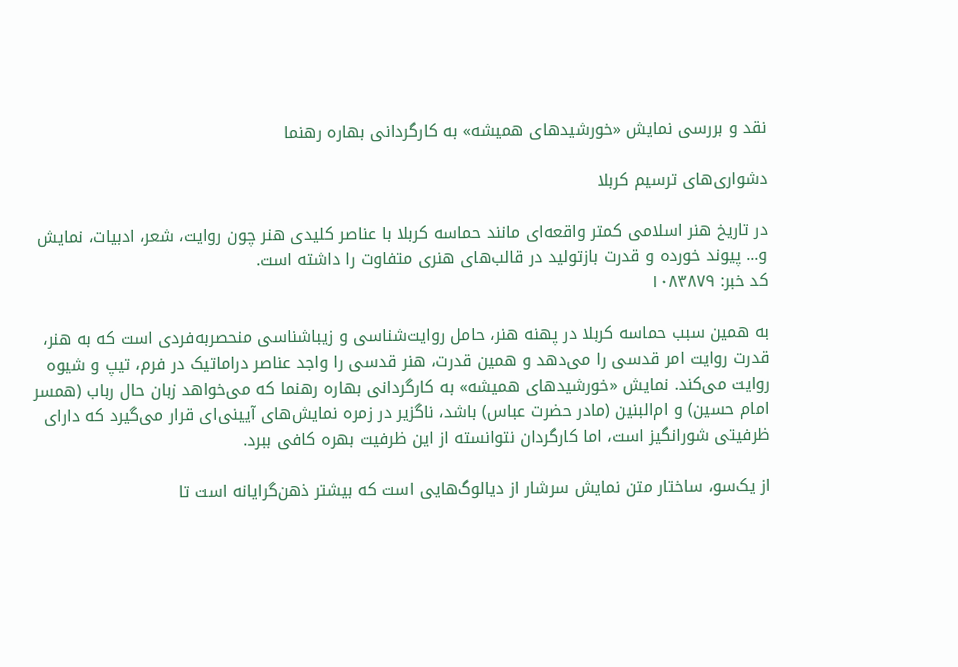نقد و بررسی نمایش «خورشیدهای همیشه» به کارگردانی بهاره رهنما

دشواری‌های ترسیم کربلا

در تاریخ هنر اسلامی کمتر واقعه‌ای مانند حماسه کربلا با عناصر کلیدی هنر چون روایت، شعر، ادبیات، نمایش و... پیوند خورده و قدرت بازتولید در قالب‌های هنری متفاوت را داشته است.
کد خبر: ۱۰۸۳۸۷۹

به همین سبب حماسه کربلا در پهنه هنر، حامل روایت‌شناسی و زیباشناسی منحصربه‌فردی است که به هنر، قدرت روایت امر قدسی را می‌دهد و همین قدرت، هنر قدسی را واجد عناصر دراماتیک در فرم، تیپ و شیوه روایت می‌کند. نمایش «خورشیدهای همیشه» به کارگردانی بهاره رهنما که می‌خواهد زبان حال رباب (همسر امام حسین) و ام‌البنین (مادر حضرت عباس) باشد، ناگزیر در زمره نمایش‌های آیینی‌ای قرار می‌گیرد که دارای ظرفیتی شورانگیز است، اما کارگردان نتوانسته از این ظرفیت بهره کافی ببرد.

از یک‌سو، ساختار متن نمایش سرشار از دیالوگ‌هایی است که بیشتر ذهن‌گرایانه است تا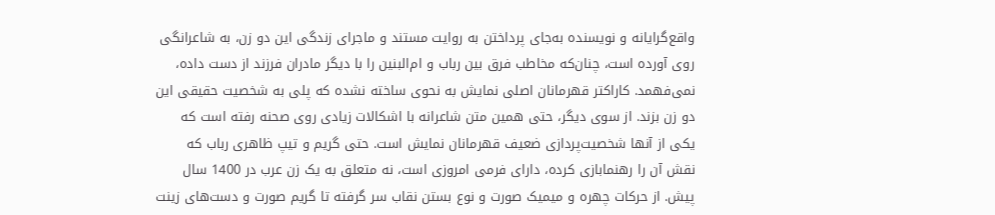واقع‌گرایانه و نویسنده به‌جای پرداختن به روایت مستند و ماجرای زندگی این دو زن، به شاعرانگی روی آورده است، چنان‌که مخاطب فرق بین رباب و ام‌البنین را با دیگر مادران فرزند از دست داده، نمی‌فهمد. کاراکتر قهرمانان اصلی نمایش به‌ نحوی ساخته نشده که پلی به شخصیت حقیقی این دو زن بزند. از سوی دیگر، حتی همین متن شاعرانه با اشکالات زیادی روی صحنه رفته است که یکی از آنها شخصیت‌پردازی ضعیف قهرمانان نمایش است. حتی گریم و تیپ ظاهری رباب که نقش آن را رهنمابازی کرده، دارای فرمی امروزی است، نه متعلق به یک زن عرب در 1400 سال پیش. از حرکات چهره و میمیک صورت و نوع بستن نقاب سر گرفته تا گریم صورت و دست‌های زینت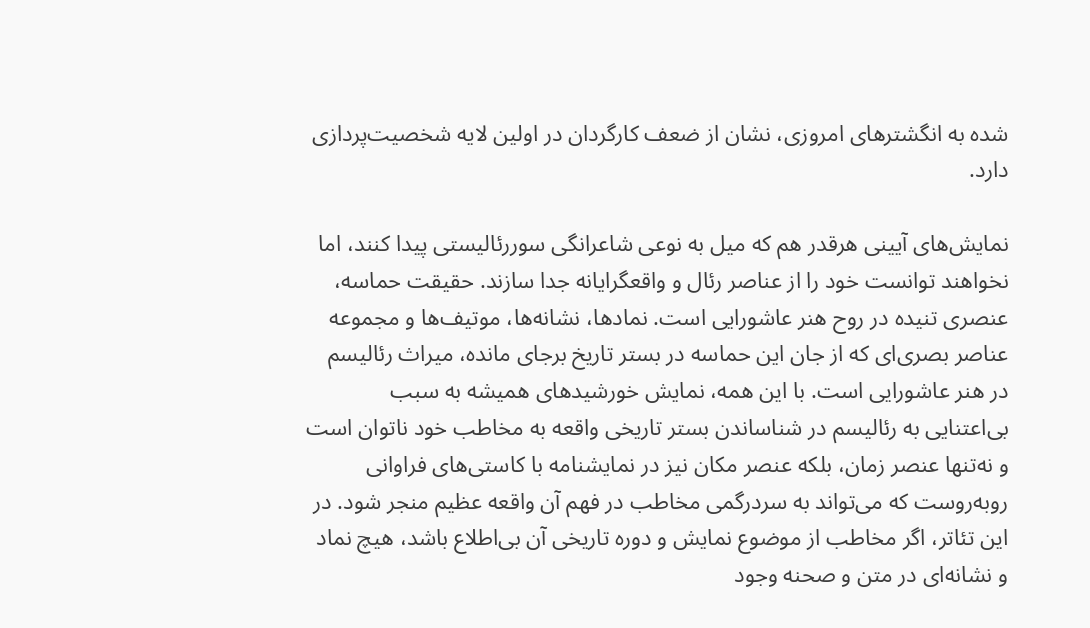شده به انگشترهای امروزی، نشان از ضعف کارگردان در اولین لایه شخصیت‌پردازی دارد.

نمایش‌های آیینی هرقدر هم که میل به نوعی شاعرانگی سوررئالیستی پیدا کنند، اما نخواهند توانست خود را از عناصر رئال و واقعگرایانه جدا سازند. حقیقت حماسه، عنصری تنیده در روح هنر عاشورایی است. نمادها، نشانه‌ها، موتیف‌ها و مجموعه عناصر بصری‌ای که از جان این حماسه در بستر تاریخ برجای مانده، میراث رئالیسم در هنر عاشورایی است. با این همه، نمایش خورشیدهای همیشه به سبب بی‌اعتنایی به رئالیسم در شناساندن بستر تاریخی واقعه به مخاطب خود ناتوان است و نه‌تنها عنصر زمان، بلکه عنصر مکان نیز در نمایشنامه با کاستی‌های فراوانی روبه‌روست که می‌تواند به سردرگمی مخاطب در فهم آن واقعه عظیم منجر شود. در این تئاتر، اگر مخاطب از موضوع نمایش و دوره تاریخی آن بی‌اطلاع باشد، هیچ نماد و نشانه‌ای در متن و صحنه وجود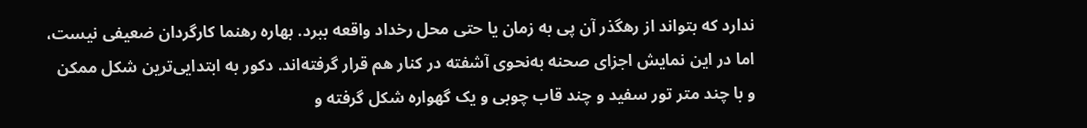ندارد که بتواند از رهگذر آن پی به زمان یا حتی محل رخداد واقعه ببرد. بهاره رهنما کارگردان ضعیفی نیست، اما در این نمایش اجزای صحنه به‌نحوی آشفته در کنار هم قرار گرفته‌اند. دکور به ابتدایی‌ترین شکل ممکن و با چند متر تور سفید و چند قاب چوبی و یک گهواره شکل گرفته و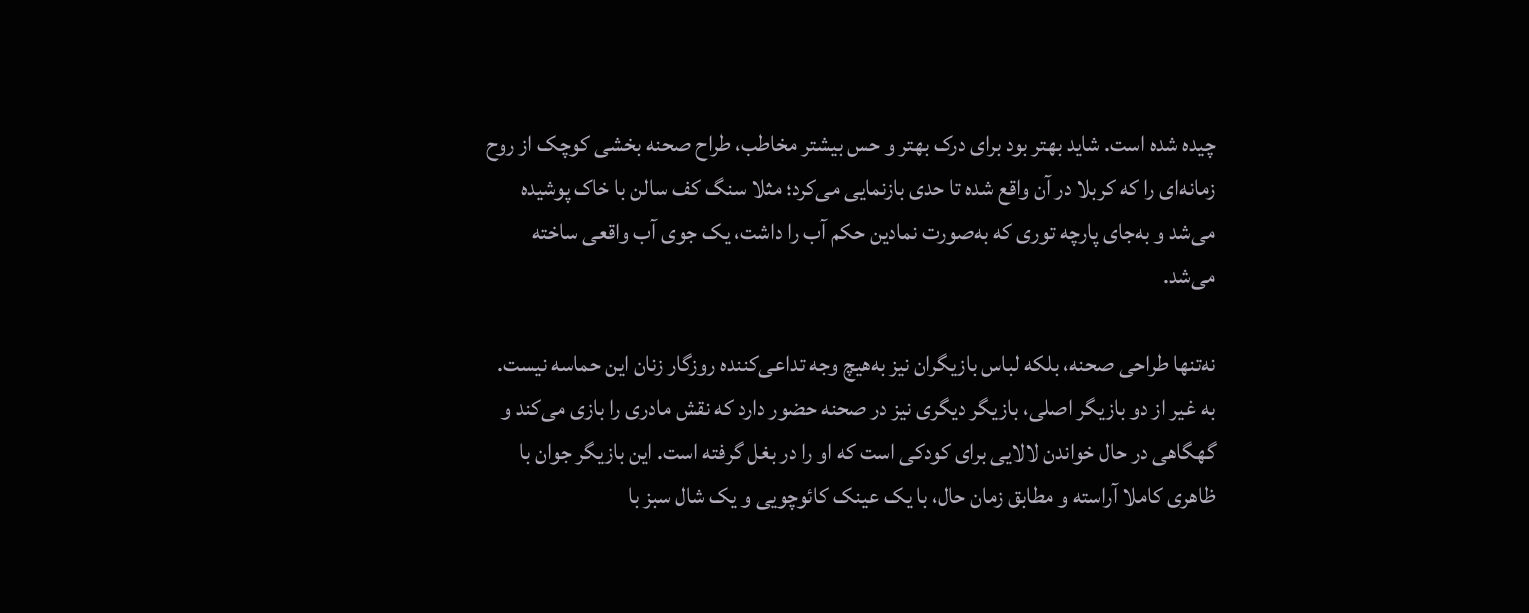چیده شده است. شاید بهتر بود برای درک بهتر و حس بیشتر مخاطب، طراح صحنه بخشی کوچک از روح زمانه‌ای را که کربلا در آن واقع شده تا حدی بازنمایی می‌کرد؛ مثلا سنگ کف سالن با خاک پوشیده می‌شد و به‌جای پارچه توری که به‌صورت نمادین حکم آب را داشت، یک جوی آب واقعی ساخته می‌شد.

نه‌تنها طراحی صحنه، بلکه لباس بازیگران نیز به‌هیچ وجه تداعی‌کننده روزگار زنان این حماسه نیست. به غیر از دو بازیگر اصلی، بازیگر دیگری نیز در صحنه حضور دارد که نقش مادری را بازی می‌کند و گهگاهی در حال خواندن لالایی برای کودکی است که او را در بغل گرفته است. این بازیگر جوان با ظاهری کاملا آراسته و مطابق زمان حال، با یک عینک کائوچویی و یک شال سبز با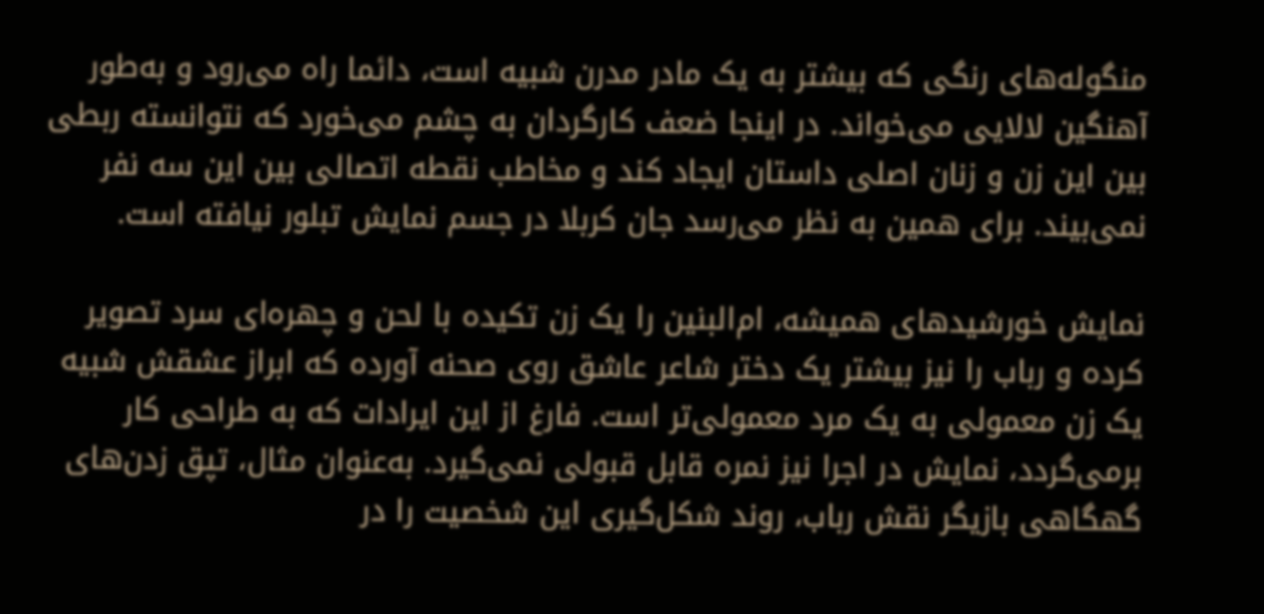منگوله‌های رنگی که بیشتر به یک مادر مدرن شبیه است، دائما راه می‌رود و به‌طور آهنگین لالایی می‌خواند. در اینجا ضعف کارگردان به چشم می‌خورد که نتوانسته ربطی بین این زن و زنان اصلی داستان ایجاد کند و مخاطب نقطه اتصالی بین این سه نفر نمی‌بیند. برای همین به نظر می‌رسد جان کربلا در جسم نمایش تبلور نیافته است.

نمایش خورشیدهای همیشه، ام‌البنین را یک زن تکیده با لحن و چهره‌ای سرد تصویر کرده و رباب را نیز بیشتر یک دختر شاعر عاشق روی صحنه آورده که ابراز عشقش شبیه یک زن معمولی به یک مرد معمولی‌تر است. فارغ از این ایرادات که به طراحی کار برمی‌گردد، نمایش در اجرا نیز نمره قابل قبولی نمی‌گیرد. به‌عنوان مثال، تپق زدن‌های گهگاهی بازیگر نقش رباب، روند شکل‌گیری این شخصیت را در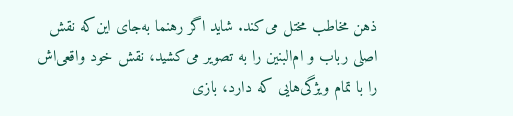ذهن مخاطب مختل می‌کند. شاید اگر رهنما به‌جای این‌که‌ نقش اصلی رباب و ام‌البنین را به تصویر می‌کشید، نقش خود واقعی‌اش را با تمام ویژگی‌هایی که دارد، بازی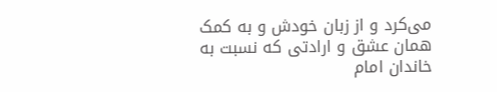می‌کرد و از زبان خودش و به کمک همان عشق و ارادتی که نسبت به خاندان امام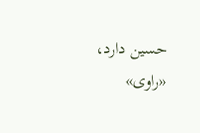حسین دارد، «راوی»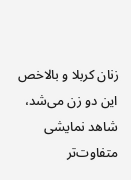زنان کربلا و بالاخص این دو زن می‌شد، شاهد نمایشی متفاوت‌تر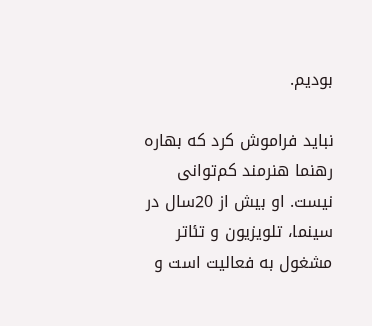بودیم.

نباید فراموش کرد که بهاره رهنما هنرمند کم‌توانی نیست. او بیش از 20سال در سینما، تلویزیون و تئاتر مشغول به فعالیت است و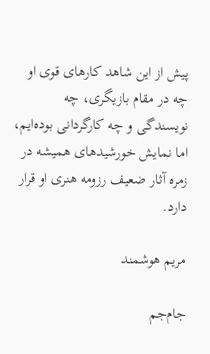پیش از این شاهد کارهای قوی او چه در مقام بازیگری، چه نویسندگی و چه کارگردانی بوده‌ایم، اما نمایش خورشیدهای همیشه در زمره آثار ضعیف رزومه هنری او قرار دارد.

مریم هوشمند

جام‌جم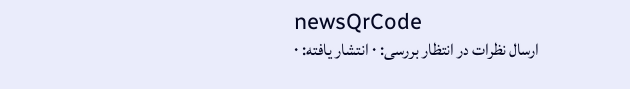newsQrCode
ارسال نظرات در انتظار بررسی: ۰ انتشار یافته: ۰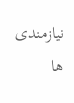نیازمندی ها